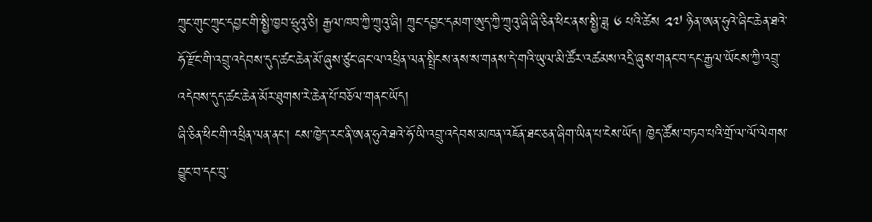ཀྲུང་གུང་ཀྲུང་དབྱང་གི་སྤྱི་ཁྱབ་ཧྲུའུ་ཅི། རྒྱལ་ཁབ་ཀྱི་ཀྲུའུ་ཞི། ཀྲུང་དབྱང་དམག་ཨུད་ཀྱི་ཀྲུའུ་ཞི་ཞི་ཅིན་ཕིང་ནས་སྤྱི་ཟླ ༦ པའི་ཚེས ༢༧ ཉིན་ཨན་ཧུའེ་ཞིང་ཆེན་ཐའེ་ཧོ་རྫོང་གི་འབྲུ་འདེབས་དུད་ཚང་ཆེན་མོ་ཞུས་ཙུང་ཞང་ལ་འཕྲིན་ལན་སྤྲིངས་ནས་ས་གནས་དེ་གའི་ཡུལ་མི་ཚོར་འཚམས་འདྲི་ཞུས་གནང་བ་དང་རྒྱལ་ཡོངས་ཀྱི་འབྲུ་འདེབས་དུད་ཚང་ཆེན་མོར་ཐུགས་རེ་ཆེན་པོ་བཅོལ་གནང་ཡོད།
ཞི་ཅིན་ཕིང་གི་འཕྲིན་ལན་ནང་། ངས་ཁྱེད་རང་ནི་ཨན་ཧུའེ་ཐའེ་ཧོ་ཡི་འབྲུ་འདེབས་མཁན་འཇོན་ཐང་ཅན་ཞིག་ཡིན་པ་ངེས་ཡོད། ཁྱེད་ཚོས་བཏབ་པའི་གྲོ་ལ་ལོ་ལེགས་བྱུང་བ་དང་བུ་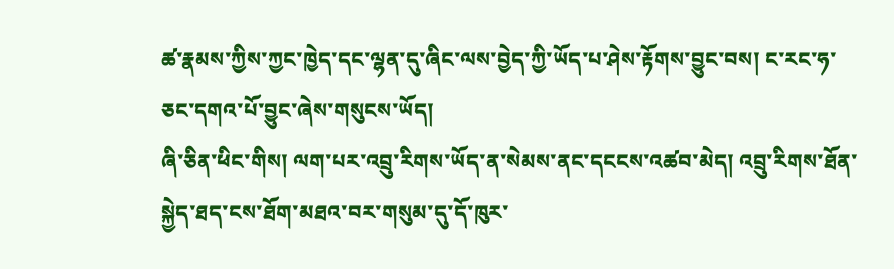ཚ་རྣམས་ཀྱིས་ཀྱང་ཁྱེད་དང་ལྷན་དུ་ཞིང་ལས་བྱེད་ཀྱི་ཡོད་པ་ཤེས་རྟོགས་བྱུང་བས། ང་རང་ཧ་ཅང་དགའ་པོ་བྱུང་ཞེས་གསུངས་ཡོད།
ཞི་ཅིན་ཕིང་གིས། ལག་པར་འབྲུ་རིགས་ཡོད་ན་སེམས་ནང་དངངས་འཚབ་མེད། འབྲུ་རིགས་ཐོན་སྐྱེད་ཐད་ངས་ཐོག་མཐའ་བར་གསུམ་དུ་དོ་ཁུར་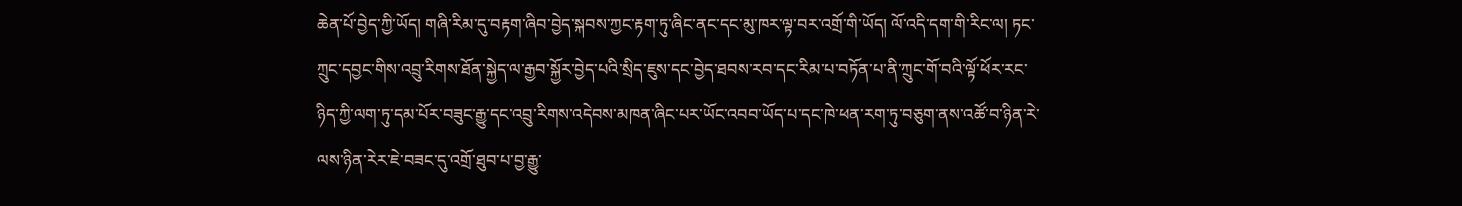ཆེན་པོ་བྱེད་ཀྱི་ཡོད། གཞི་རིམ་དུ་བརྟག་ཞིབ་བྱེད་སྐབས་ཀྱང་རྟག་ཏུ་ཞིང་ནང་དང་མུ་ཁར་ལྟ་བར་འགྲོ་གི་ཡོད། ལོ་འདི་དག་གི་རིང་ལ། ཏང་ཀྲུང་དབྱང་གིས་འབྲུ་རིགས་ཐོན་སྐྱེད་ལ་རྒྱབ་སྐྱོར་བྱེད་པའི་སྲིད་ཇུས་དང་བྱེད་ཐབས་རབ་དང་རིམ་པ་བཏོན་པ་ནི་ཀྲུང་གོ་བའི་ལྟོ་ཕོར་རང་ཉིད་ཀྱི་ལག་ཏུ་དམ་པོར་བཟུང་རྒྱུ་དང་འབྲུ་རིགས་འདེབས་མཁན་ཞིང་པར་ཡོང་འབབ་ཡོད་པ་དང་ཁེ་ཕན་རག་ཏུ་བཅུག་ནས་འཚོ་བ་ཉིན་རེ་ལས་ཉིན་རེར་ཇེ་བཟང་དུ་འགྲོ་ཐུབ་པ་བྱ་རྒྱུ་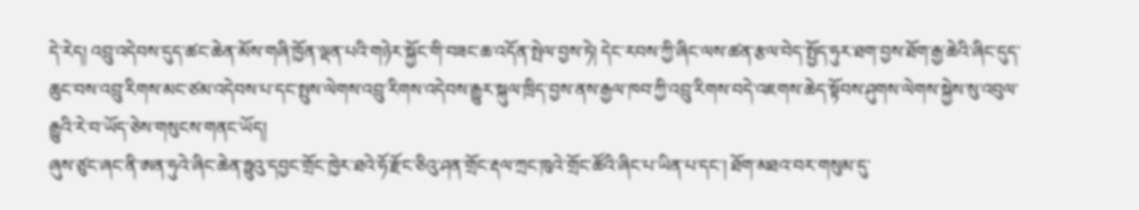དེ་རེད། འབྲུ་འདེབས་དུད་ཚང་ཆེན་མོས་གཞི་ཁྱོན་ལྡན་པའི་གཉེར་སྐྱོང་གི་བཟང་ཆ་འདོན་སྤེལ་བྱས་ཏེ། དེང་རབས་ཀྱི་ཞིང་ལས་ཚན་རྩལ་བེད་སྤྱོད་ཧུར་ཐག་བྱས་ཐོག་རྒྱ་ཆེའི་ཞིང་དུད་ཆུང་བས་འབྲུ་རིགས་མང་ཙམ་འདེབས་པ་དང་སྤུས་ལེགས་འབྲུ་རིགས་འདེབས་རྒྱུར་སྐུལ་ཁྲིད་བྱས་ནས་རྒྱལ་ཁབ་ཀྱི་འབྲུ་རིགས་བདེ་འཇགས་ཆེད་སྟོབས་ཤུགས་ལེགས་སྐྱེས་སུ་འབུལ་རྒྱུའི་རེ་བ་ཡོད་ཅེས་གསུངས་གནང་ཡོད།
ཞུས་ཙུང་ཞང་ནི་ཨན་ཧུའེ་ཞིང་ཆེན་ཧྥུའུ་དབྱང་གྲོང་ཁྱེར་ཐའེ་ཧོ་རྫོང་ཅིའུ་ཤན་གྲོང་རྡལ་ཀྲང་ཁུའེ་གྲོང་ཚོའི་ཞིང་པ་ཡིན་པ་དང་། ཐོག་མཐའ་བར་གསུམ་དུ་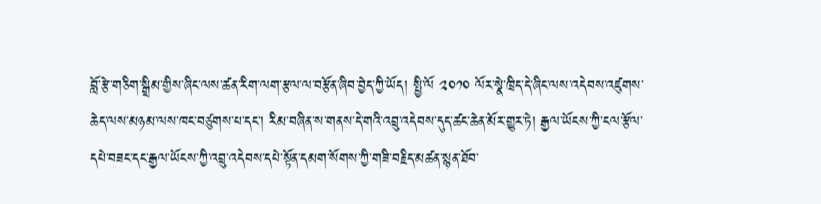བློ་རྩེ་གཅིག་སྒྲིམ་གྱིས་ཞིང་ལས་ཚན་རིག་ལག་རྩལ་ལ་བརྩོན་ཞིབ་བྱེད་ཀྱི་ཡོད། སྤྱི་ལོ ༢༠༡༠ ལོར་སྣེ་ཁྲིད་དེ་ཞིང་ལས་འདེབས་འཛུགས་ཆེད་ལས་མཉམ་ལས་ཁང་བཙུགས་པ་དང་། རིམ་བཞིན་ས་གནས་དེ་གའི་འབྲུ་འདེབས་དུད་ཚང་ཆེན་མོར་གྱུར་ཏེ། རྒྱལ་ཡོངས་ཀྱི་ངལ་རྩོལ་དཔེ་བཟང་དང་རྒྱལ་ཡོངས་ཀྱི་འབྲུ་འདེབས་དཔེ་སྟོན་དམག་སོགས་ཀྱི་གཟི་བརྗིད་མཚན་སྙན་ཐོབ་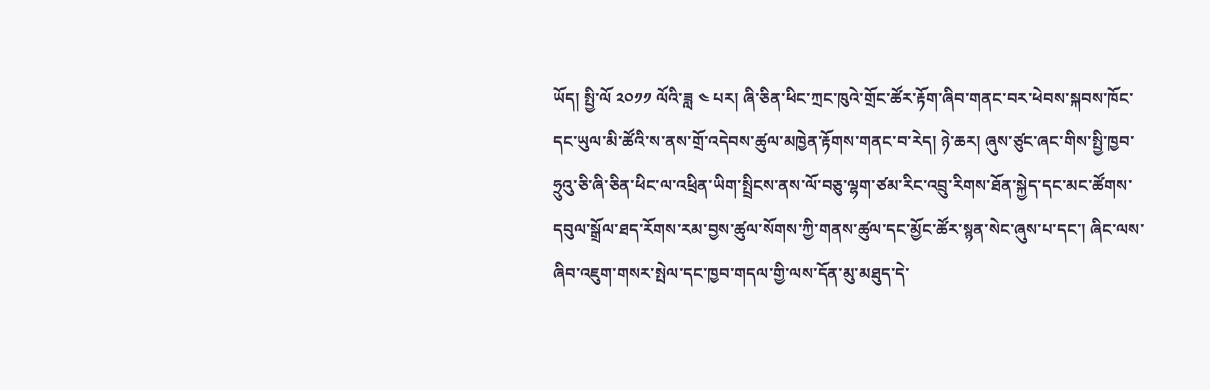ཡོད། སྤྱི་ལོ ༢༠༡༡ ལོའི་ཟླ ༤ པར། ཞི་ཅིན་ཕིང་ཀྲང་ཁུའེ་གྲོང་ཚོར་རྟོག་ཞིབ་གནང་བར་ཕེབས་སྐབས་ཁོང་དང་ཡུལ་མི་ཚོའི་ས་ནས་གྲོ་འདེབས་ཚུལ་མཁྱེན་རྟོགས་གནང་བ་རེད། ཉེ་ཆར། ཞུས་ཙུང་ཞང་གིས་སྤྱི་ཁྱབ་ཧྲུའུ་ཅི་ཞི་ཅིན་ཕིང་ལ་འཕྲིན་ཡིག་སྤྲིངས་ནས་ལོ་བཅུ་ལྷག་ཙམ་རིང་འབྲུ་རིགས་ཐོན་སྐྱེད་དང་མང་ཚོགས་དབུལ་སྒྲོལ་ཐད་རོགས་རམ་བྱས་ཚུལ་སོགས་ཀྱི་གནས་ཚུལ་དང་མྱོང་ཚོར་སྙན་སེང་ཞུས་པ་དང་། ཞིང་ལས་ཞིབ་འཇུག་གསར་སྤེལ་དང་ཁྱབ་གདལ་གྱི་ལས་དོན་མུ་མཐུད་དེ་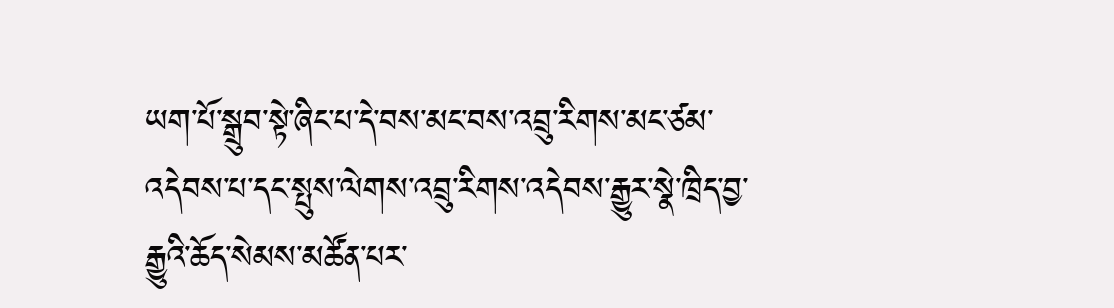ཡག་པོ་སྒྲུབ་སྟེ་ཞིང་པ་དེ་བས་མང་བས་འབྲུ་རིགས་མང་ཙམ་འདེབས་པ་དང་སྤུས་ལེགས་འབྲུ་རིགས་འདེབས་རྒྱུར་སྣེ་ཁྲིད་བྱ་རྒྱུའི་ཆོད་སེམས་མཚོན་པར་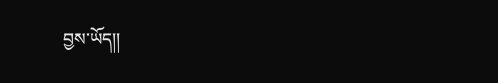བྱས་ཡོད།།